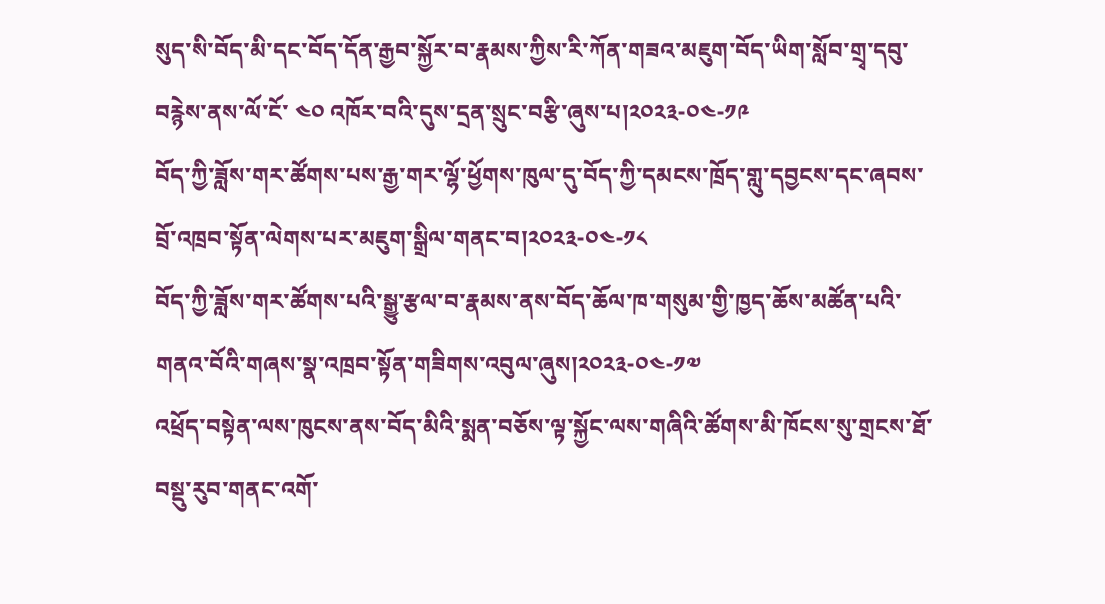སུད་སི་བོད་མི་དང་བོད་དོན་རྒྱབ་སྐྱོར་བ་རྣམས་ཀྱིས་རི་ཀོན་གཟའ་མཇུག་བོད་ཡིག་སློབ་གྲྭ་དབུ་བརྙེས་ནས་ལོ་ངོ་ ༤༠ འཁོར་བའི་དུས་དྲན་སྲུང་བརྩི་ཞུས་པ།༢༠༢༣-༠༤-༡༩
བོད་ཀྱི་ཟློས་གར་ཚོགས་པས་རྒྱ་གར་ལྷོ་ཕྱོགས་ཁུལ་དུ་བོད་ཀྱི་དམངས་ཁྲོད་གླུ་དབྱངས་དང་ཞབས་བྲོ་འཁྲབ་སྟོན་ལེགས་པར་མཇུག་སྒྲིལ་གནང་བ།༢༠༢༣-༠༤-༡༨
བོད་ཀྱི་ཟློས་གར་ཚོགས་པའི་སྒྱུ་རྩལ་བ་རྣམས་ནས་བོད་ཆོལ་ཁ་གསུམ་གྱི་ཁྱད་ཆོས་མཚོན་པའི་གནའ་བོའི་གཞས་སྣ་འཁྲབ་སྟོན་གཟིགས་འབུལ་ཞུས།༢༠༢༣-༠༤-༡༧
འཕྲོད་བསྟེན་ལས་ཁུངས་ནས་བོད་མིའི་སྨན་བཅོས་ལྟ་སྐྱོང་ལས་གཞིའི་ཚོགས་མི་ཁོངས་སུ་གྲངས་ཐོ་བསྡུ་རུབ་གནང་འགོ་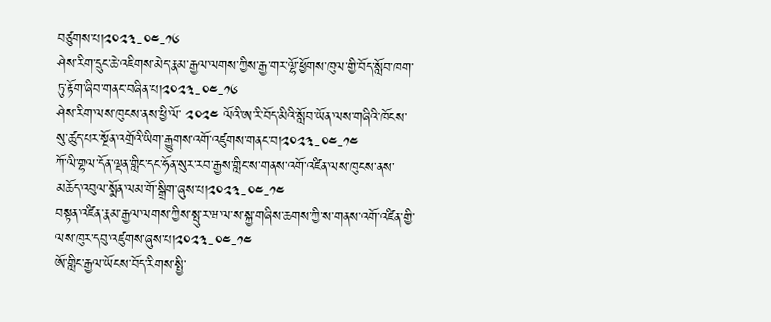བཙུགས་པ།༢༠༢༣-༠༤-༡༦
ཤེས་རིག་དྲུང་ཆེ་འཇིགས་མེད་རྣམ་རྒྱལ་ལགས་ཀྱིས་རྒྱ་གར་ལྷོ་ཕྱོགས་ཁུལ་གྱི་བོད་སློབ་ཁག་ཏུ་རྟོག་ཞིབ་གནང་བཞིན་པ།༢༠༢༣-༠༤-༡༦
ཤེས་རིག་ལས་ཁུངས་ནས་ཕྱི་ལོ་ ༢༠༢༤ ལོའི་ཨ་རི་བོད་མིའི་སློབ་ཡོན་ལས་གཞིའི་ཁོངས་སུ་ཚུད་པར་སྔོན་འགྲོའི་ཡིག་རྒྱུགས་འགོ་འཛུགས་གནང་བ།༢༠༢༣-༠༤-༡༤
ཀོ་ལི་གྷལ་དོན་ལྡན་གླིང་དང་ཧོན་སུར་རབ་རྒྱས་གླིང་ས་གནས་འགོ་འཛིན་ལས་ཁུངས་ནས་མཆོད་འབུལ་སྨོན་ལམ་གོ་སྒྲིག་ཞུས་པ།༢༠༢༣-༠༤-༡༤
བསྟན་འཛིན་རྣམ་རྒྱལ་ལགས་ཀྱིས་སྤུ་ར་ཝ་ལ་ས་སྐྱ་གཞིས་ཆགས་ཀྱི་ས་གནས་འགོ་འཛིན་གྱི་ལས་ཁུར་དབུ་འཛུགས་ཞུས་པ།༢༠༢༣-༠༤-༡༤
ཨོ་གླིང་རྒྱལ་ཡོངས་བོད་རིགས་སྤྱི་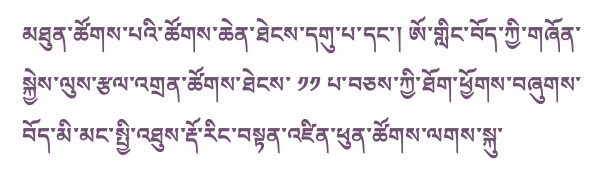མཐུན་ཚོགས་པའི་ཚོགས་ཆེན་ཐེངས་དགུ་པ་དང་། ཨོ་གླིང་བོད་ཀྱི་གཞོན་སྐྱེས་ལུས་རྩལ་འགྲན་ཚོགས་ཐེངས་ ༡༡ པ་བཅས་ཀྱི་ཐོག་ཕྱོགས་བཞུགས་བོད་མི་མང་སྤྱི་འཐུས་རྡོ་རིང་བསྟན་འཛིན་ཕུན་ཚོགས་ལགས་སྐུ་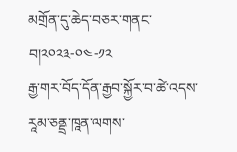མགྲོན་དུ་ཆེད་བཅར་གནང་བ།༢༠༢༣-༠༤-༡༢
རྒྱ་གར་བོད་དོན་རྒྱབ་སྐྱོར་བ་ཚེ་འདས་རཱམ་ཅནྡྲ་ཁཱན་ལགས་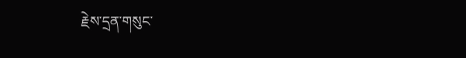རྗེས་དྲན་གསུང་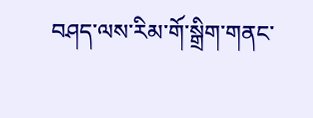བཤད་ལས་རིམ་གོ་སྒྲིག་གནང་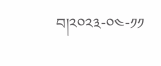བ།༢༠༢༣-༠༤-༡༡